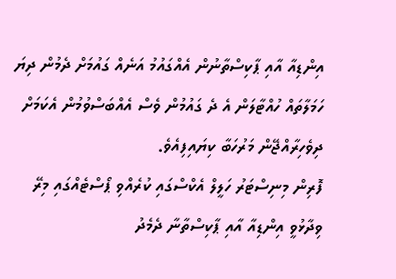އިންޑިއާ އާއި ޕާކިސްތާނުން އެއްގައުމު އަނެއް ގައުމަށް ދެމުން ދިޔަ ހަމަލާތައް ހުއްޓާލަން އެ ދެ ގައުމުން ވެސް އެއްބަސްވުމުން އެކަމަށް ދިވެހިރާއްޖޭން މަރުހަބާ ކިޔައިފިއެވެ.
ފޮރިން މިނިސްޓަރު ހަލީލް އެކްސްގައި ކުރެއްވި ޕޯސްޓެއްގައި މިރޭ ވިދާޅުވީ އިންޑިއާ އާއި ޕާކިސްތާނާ ދެމެދު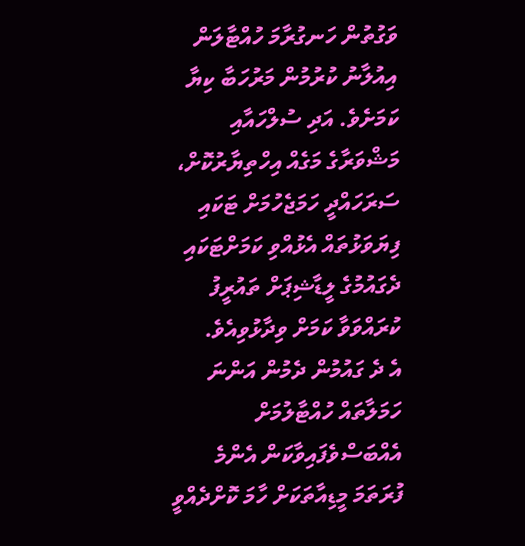ވަގުތުން ހަނގުރާމަ ހުއްޓާލަން އިއުލާނު ކުރުމުން މަރުހަބާ ކިޔާ ކަމަށެވެ. އަދި ސުލްހައާއި މަޝްވަރާގެ މަގެއް އިހްތިޔާރުކޮށް، ސަރަހައްދީ ހަމަޖެހުމަށް ޓަކައި ފިޔަވަޅުތައް އެޅުއްވި ކަމަށްޓަކައި ދެގައުމުގެ ލީޑާޝިޕަށް ތައުރީފު ކުރައްވަވާ ކަމަށް ވިދާޅުވިއެވެ.
އެ ދެ ގައުމުން ދެމުން އަންނަ ހަމަލާތައް ހުއްޓާލުމަށް އެއްބަސްވެފައިވާކަން އެންމެ ފުރަތަމަ މީޑިއާތަކަށް ހާމަ ކޮށްދެއްވީ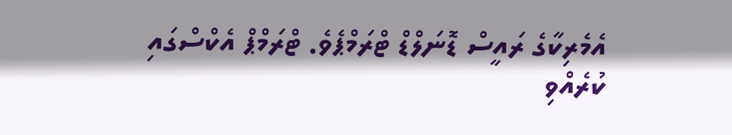އެމެރިކާގެ ރައީސް ޑޮނަލްޑް ޓްރަމްޕެވެ. ޓްރަމްޕް އެކްސްގައި ކުރެއްވި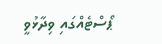ޕޯސްޓެއްގައި ވިދާޅުވީ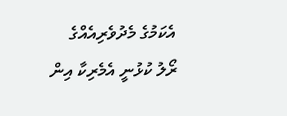އެކަމުގެ މެދުވެރިއެއްގެ ރޯލު ކުޅުނީ އެމެރިކާ އިން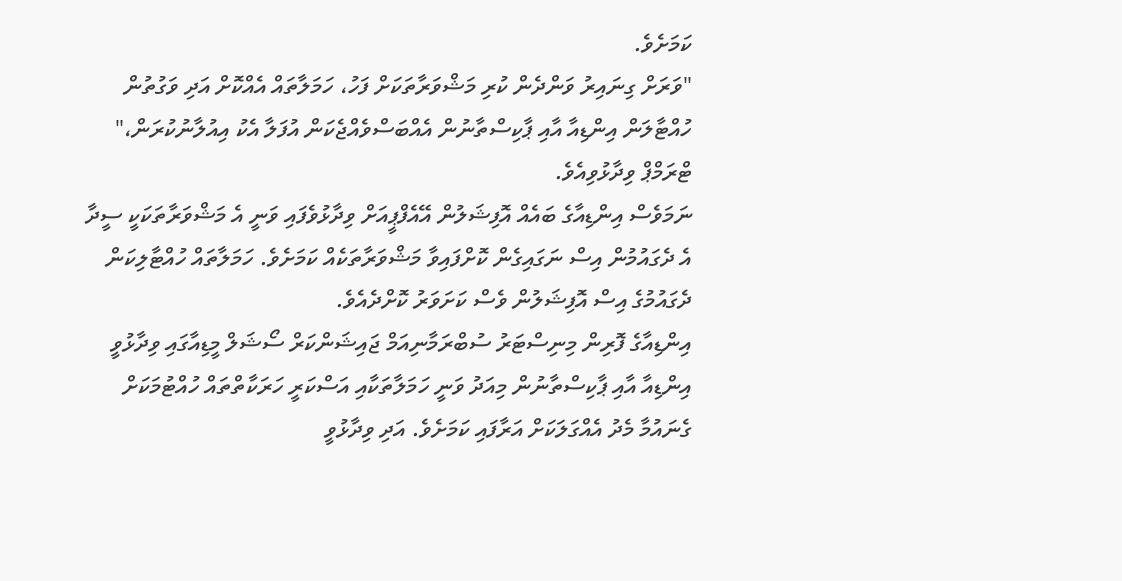ކަމަށެވެ.
"ވަރަށް ގިނައިރު ވަންދެން ކުރި މަޝްވަރާތަކަށް ފަހު، ހަމަލާތައް އެއްކޮށް އަދި ވަގުތުން ހުއްޓާލަން އިންޑިއާ އާއި ޕާކިސްތާނުން އެއްބަސްވެއްޖެކަން އުފަލާ އެކު އިއުލާނުކުރަން،" ޓްރަމްޕް ވިދާޅުވިއެވެ.
ނަމަވެސް އިންޑިއާގެ ބައެއް އޮފިޝަލުން އޭއެފްޕީއަށް ވިދާޅުވެފައި ވަނީ އެ މަޝްވަރާތަކަކީ ސީދާ އެ ދެގައުމުން އިސް ނަގައިގެން ކޮށްފައިވާ މަޝްވަރާތަކެއް ކަމަށެވެ. ހަމަލާތައް ހުއްޓާލިކަން ދެގައުމުގެ އިސް އޮފިޝަލުން ވެސް ކަށަވަރު ކޮށްދެއެވެ.
އިންޑިއާގެ ފޮރިން މިނިސްޓަރު ސުބްރަމާނިއަމް ޖައިޝަންކަރް ސޯޝަލް މީޑިއާގައި ވިދާޅުވީ އިންޑިއާ އާއި ޕާކިސްތާނުން މިއަދު ވަނީ ހަމަލާތަކާއި އަސްކަރީ ހަރަކާތްތައް ހުއްޓުމަކަށް ގެނައުމާ މެދު އެއްގަލަކަށް އަރާފައި ކަމަށެވެ. އަދި ވިދާޅުވީ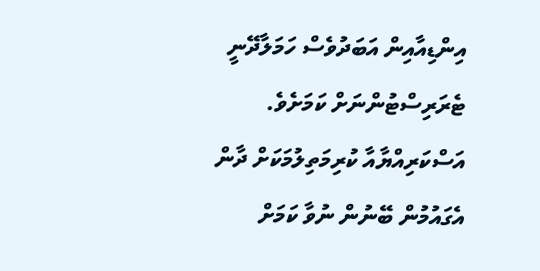އިންޑިއާއިން އަބަދުވެސް ހަމަލާދޭނީ ޓެރަރިސްޓުންނަށް ކަމަށެވެ. އަސްކަރިއްޔާއާ ކުރިމަތިލުމަކަށް ދާން އެގައުމުން ބޭނުން ނުވާ ކަމަށް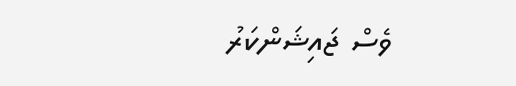ވެސް ޖައިޝަންކަރު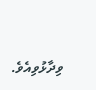ވިދާޅުވިއެވެ.